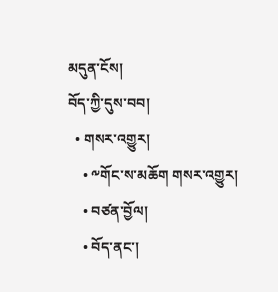མདུན་ངོས།
བོད་ཀྱི་དུས་བབ།
  • གསར་འགྱུར།
    • ༸གོང་ས་མཆོག གསར་འགྱུར།
    • བཙན་བྱོལ།
    • བོད་ནང་།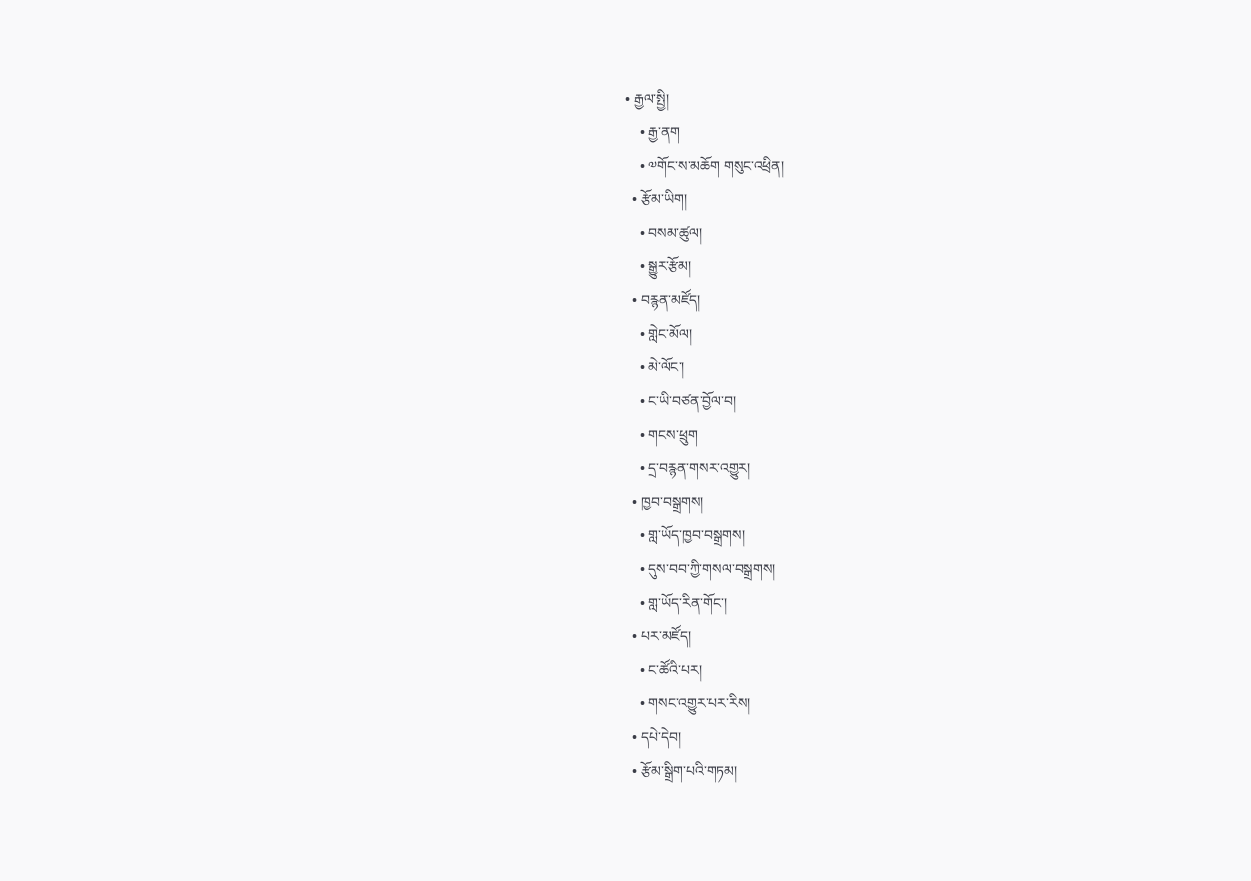• རྒྱལ་སྤྱི།
    • རྒྱ་ནག
    • ༧གོང་ས་མཆོག གསུང་འཕྲིན།
  • རྩོམ་ཡིག།
    • བསམ་ཚུལ།
    • སྒྱུར་རྩོམ།
  • བརྙན་མཛོད།
    • གླེང་མོལ།
    • མེ་ལོང་།
    • ང་ཡི་བཙན་བྱོལ་བ།
    • གངས་ཕྲུག
    • དྲ་བརྙན་གསར་འགྱུར།
  • ཁྱབ་བསྒྲགས།
    • གླ་ཡོད་ཁྱབ་བསྒྲགས།
    • དུས་བབ་ཀྱི་གསལ་བསྒྲགས།
    • གླ་ཡོད་རིན་གོང་།
  • པར་མཛོད།
    • ང་ཚོའི་པར།
    • གསང་འགྱུར་པར་རིས།
  • དཔེ་དེབ།
  • རྩོམ་སྒྲིག་པའི་གཏམ།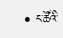• ང་ཚོའི་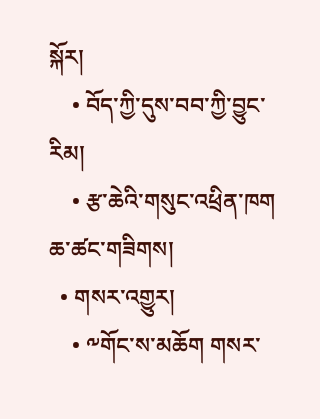སྐོར།
    • བོད་ཀྱི་དུས་བབ་ཀྱི་བྱུང་རིམ།
    • རྩ་ཆེའི་གསུང་འཕྲིན་ཁག
ཆ་ཚང་གཟིགས།
  • གསར་འགྱུར།
    • ༸གོང་ས་མཆོག གསར་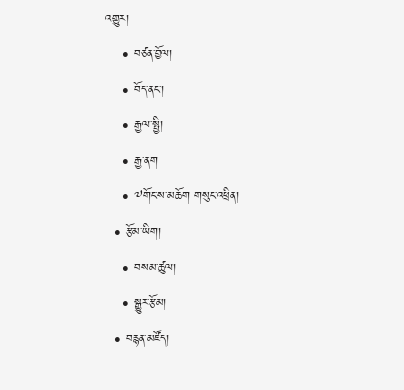འགྱུར།
    • བཙན་བྱོལ།
    • བོད་ནང་།
    • རྒྱལ་སྤྱི།
    • རྒྱ་ནག
    • ༧གོང་ས་མཆོག གསུང་འཕྲིན།
  • རྩོམ་ཡིག།
    • བསམ་ཚུལ།
    • སྒྱུར་རྩོམ།
  • བརྙན་མཛོད།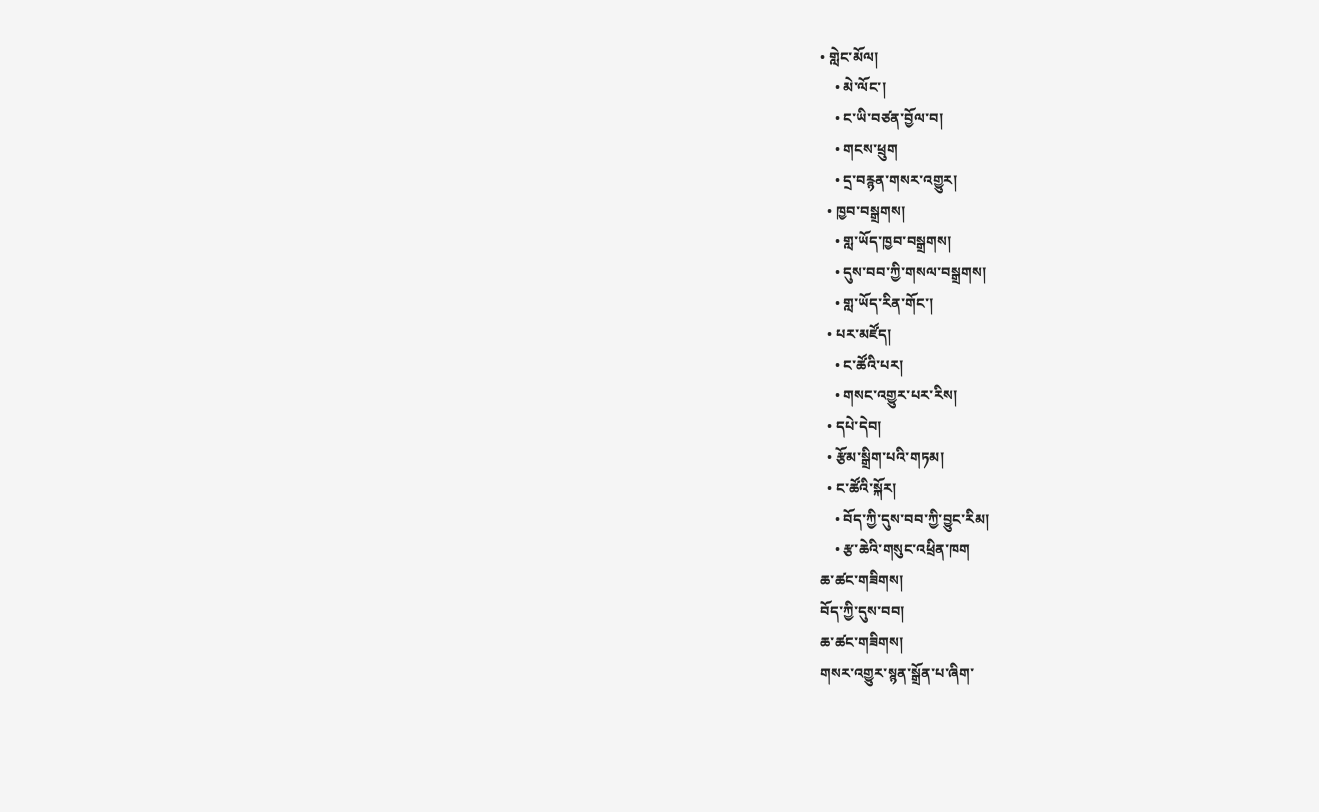• གླེང་མོལ།
    • མེ་ལོང་།
    • ང་ཡི་བཙན་བྱོལ་བ།
    • གངས་ཕྲུག
    • དྲ་བརྙན་གསར་འགྱུར།
  • ཁྱབ་བསྒྲགས།
    • གླ་ཡོད་ཁྱབ་བསྒྲགས།
    • དུས་བབ་ཀྱི་གསལ་བསྒྲགས།
    • གླ་ཡོད་རིན་གོང་།
  • པར་མཛོད།
    • ང་ཚོའི་པར།
    • གསང་འགྱུར་པར་རིས།
  • དཔེ་དེབ།
  • རྩོམ་སྒྲིག་པའི་གཏམ།
  • ང་ཚོའི་སྐོར།
    • བོད་ཀྱི་དུས་བབ་ཀྱི་བྱུང་རིམ།
    • རྩ་ཆེའི་གསུང་འཕྲིན་ཁག
ཆ་ཚང་གཟིགས།
བོད་ཀྱི་དུས་བབ།
ཆ་ཚང་གཟིགས།
གསར་འགྱུར་སྙན་སྒྲོན་པ་ཞིག་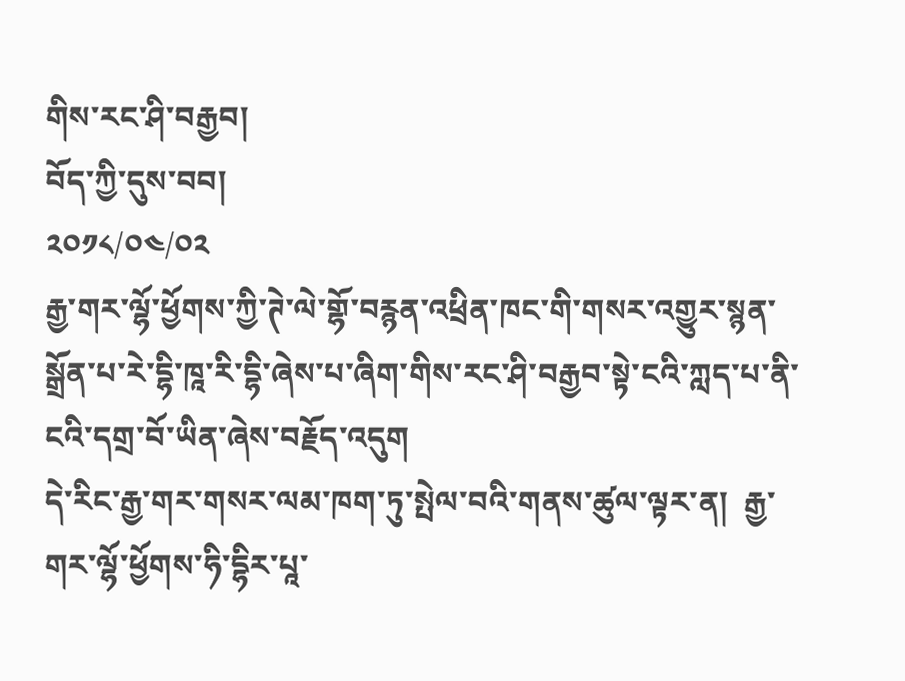གིས་རང་ཤི་བརྒྱབ།
བོད་ཀྱི་དུས་བབ།
༢༠༡༨/༠༤/༠༢
རྒྱ་གར་ལྷོ་ཕྱོགས་ཀྱི་ཊེ་ལེ་གྷོ་བརྙན་འཕྲིན་ཁང་གི་གསར་འགྱུར་སྙན་སྒྲོན་པ་རེ་དྷི་ཁཱ་རི་དྷི་ཞེས་པ་ཞིག་གིས་རང་ཤི་བརྒྱབ་སྟེ་ངའི་ཀླད་པ་ནི་ངའི་དགྲ་བོ་ཡིན་ཞེས་བརྗོད་འདུག
དེ་རིང་རྒྱ་གར་གསར་ལམ་ཁག་ཏུ་སྤེལ་བའི་གནས་ཚུལ་ལྟར་ན།  རྒྱ་གར་ལྷོ་ཕྱོགས་ཧི་དྷིར་པཱ་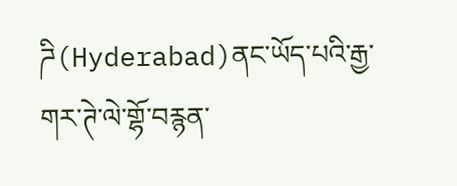ཌི(Hyderabad)ནང་ཡོད་པའི་རྒྱ་གར་ཊེ་ལེ་གྷོ་བརྙན་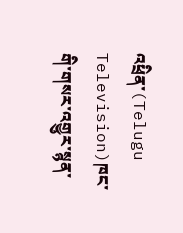འཕྲིན་(Telugu Television)ཁང་གི་གསར་འགྱུར་སྙན་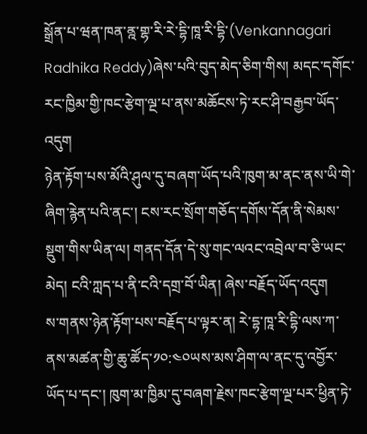སྒྲོན་པ་ཝན་ཁན་ནྰ་གྷ་རི་རེ་དྷི་ཁཱ་རི་དྷི་(Venkannagari Radhika Reddy)ཞེས་པའི་བུད་མེད་ཅིག་གིས། མདང་དགོང་རང་ཁྱིམ་གྱི་ཁང་རྩེག་ལྔ་པ་ནས་མཆོངས་ཏེ་རང་ཤི་བརྒྱབ་ཡོད་འདུག
ཉེན་རྟོག་པས་མོའི་ཤུལ་དུ་བཞག་ཡོད་པའི་ཁུག་མ་ནང་ནས་ཡི་གེ་ཞིག་རྙེན་པའི་ནང་། ངས་རང་སྲོག་གཅོད་དགོས་དོན་ནི་སེམས་སྡུག་གིས་ཡིན་ལ། གནད་དོན་དེ་སུ་གང་ལའང་འབྲེལ་བ་ཅི་ཡང་མེད། ངའི་ཀླད་པ་ནི་ངའི་དགྲ་བོ་ཡིན། ཞེས་བརྗོད་ཡོད་འདུག
ས་གནས་ཉེན་རྟོག་པས་བརྗོད་པ་ལྟར་ན། རེ་དྷ་ཁཱ་རི་དྷི་ལས་ཀ་ནས་མཚན་གྱི་ཆུ་ཚོད་༡༠:༤༠ཡས་མས་ཤིག་ལ་ནང་དུ་འབྱོར་ཡོད་པ་དང་། ཁུག་མ་ཁྱིམ་དུ་བཞག་རྗེས་ཁང་རྩེག་ལྔ་པར་ཕྱིན་ཏེ་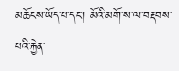མཆོངས་ཡོད་པ་དང་། མོའི་མགོ་ས་ལ་བརྡབས་པའི་རྐྱེན་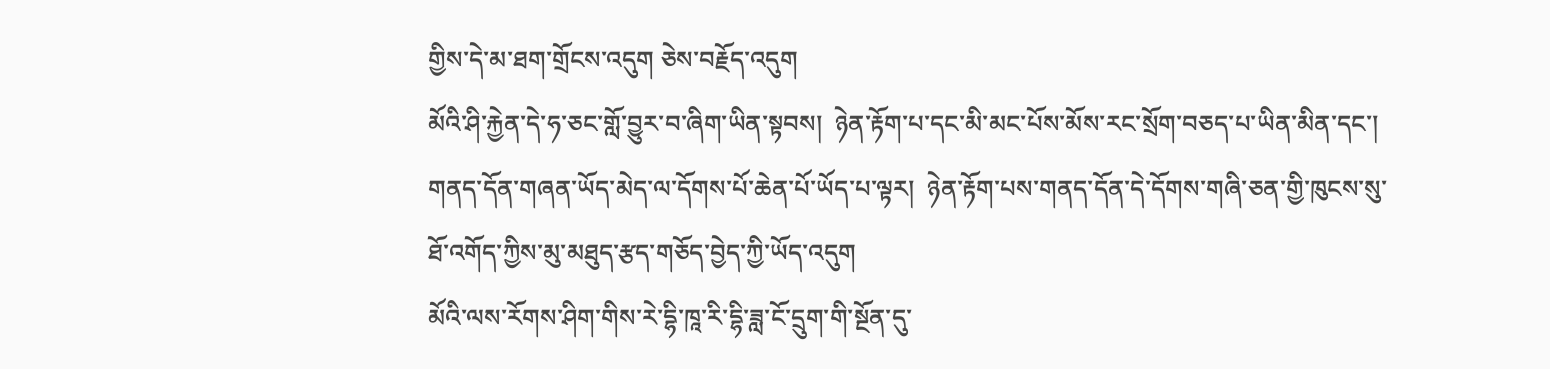གྱིས་དེ་མ་ཐག་གྲོངས་འདུག ཅེས་བརྗོད་འདུག
མོའི་ཤི་རྐྱེན་དེ་ཧ་ཅང་གློ་བྱུར་བ་ཞིག་ཡིན་སྟབས།  ཉེན་རྟོག་པ་དང་མི་མང་པོས་མོས་རང་སྲོག་བཅད་པ་ཡིན་མིན་དང་། གནད་དོན་གཞན་ཡོད་མེད་ལ་དོགས་པོ་ཆེན་པོ་ཡོད་པ་ལྟར།  ཉེན་རྟོག་པས་གནད་དོན་དེ་དོགས་གཞི་ཅན་གྱི་ཁུངས་སུ་ཐོ་འགོད་ཀྱིས་མུ་མཐུད་རྩད་གཅོད་བྱེད་ཀྱི་ཡོད་འདུག
མོའི་ལས་རོགས་ཤིག་གིས་རེ་དྷི་ཁཱ་རི་དྷི་ཟླ་ངོ་དྲུག་གི་སྔོན་དུ་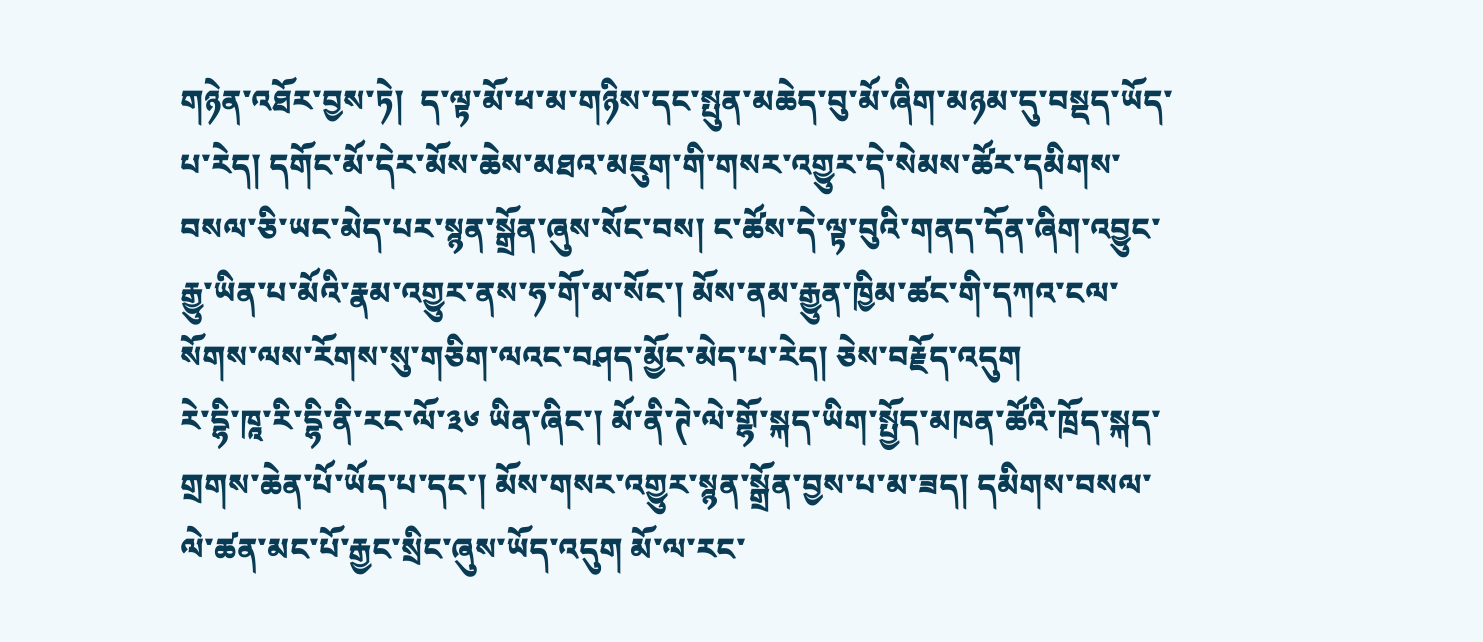གཉེན་འཐོར་བྱས་ཏེ།  ད་ལྟ་མོ་ཕ་མ་གཉིས་དང་སྤུན་མཆེད་བུ་མོ་ཞིག་མཉམ་དུ་བསྡད་ཡོད་པ་རེད། དགོང་མོ་དེར་མོས་ཆེས་མཐའ་མཇུག་གི་གསར་འགྱུར་དེ་སེམས་ཚོར་དམིགས་བསལ་ཅི་ཡང་མེད་པར་སྙན་སྒྲོན་ཞུས་སོང་བས། ང་ཚོས་དེ་ལྟ་བུའི་གནད་དོན་ཞིག་འབྱུང་རྒྱུ་ཡིན་པ་མོའི་རྣམ་འགྱུར་ནས་ཧ་གོ་མ་སོང་། མོས་ནམ་རྒྱུན་ཁྱིམ་ཚང་གི་དཀའ་ངལ་སོགས་ལས་རོགས་སུ་གཅིག་ལའང་བཤད་མྱོང་མེད་པ་རེད། ཅེས་བརྗོད་འདུག
རེ་དྷི་ཁཱ་རི་དྷི་ནི་རང་ལོ་༣༦ ཡིན་ཞིང་། མོ་ནི་ཊེ་ལེ་གྷོ་སྐད་ཡིག་སྤྱོད་མཁན་ཚོའི་ཁྲོད་སྐད་གྲགས་ཆེན་པོ་ཡོད་པ་དང་། མོས་གསར་འགྱུར་སྙན་སྒྲོན་བྱས་པ་མ་ཟད། དམིགས་བསལ་ལེ་ཚན་མང་པོ་རྒྱང་སྲིང་ཞུས་ཡོད་འདུག མོ་ལ་རང་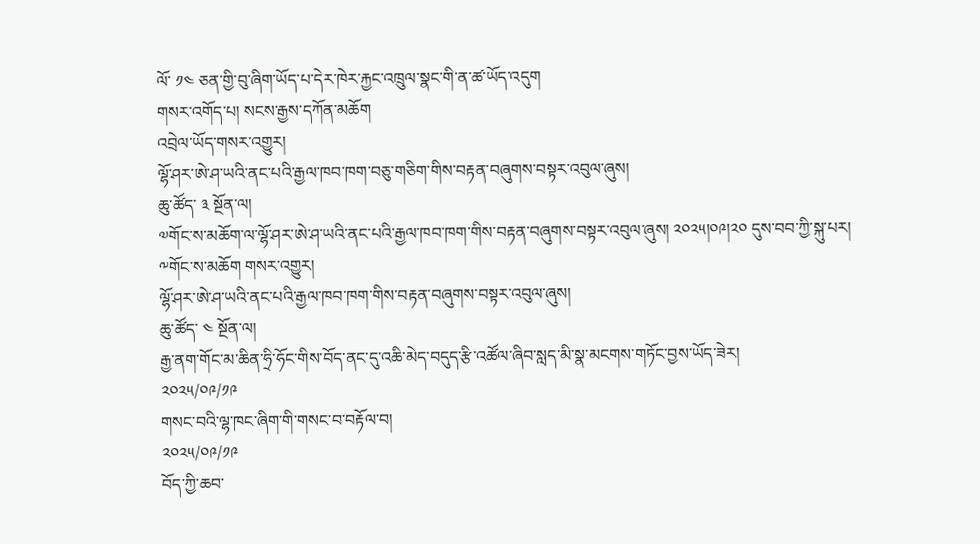ལོ་ ༡༤ ཅན་གྱི་བུ་ཞིག་ཡོད་པ་དེར་ཁེར་རྐྱང་འཁྲུལ་སྣང་གི་ན་ཚ་ཡོད་འདུག
གསར་འགོད་པ། སངས་རྒྱས་དཀོན་མཆོག
འབྲེལ་ཡོད་གསར་འགྱུར།
ལྷོ་ཤར་ཨེ་ཤ་ཡའི་ནང་པའི་རྒྱལ་ཁབ་ཁག་བཅུ་གཅིག་གིས་བརྟན་བཞུགས་བསྟར་འབུལ་ཞུས།
ཆུ་ཚོད་ ༣ སྔོན་ལ།
༧གོང་ས་མཆོག་ལ་ལྷོ་ཤར་ཨེ་ཤ་ཡའི་ནང་པའི་རྒྱལ་ཁབ་ཁག་གིས་བརྟན་བཞུགས་བསྟར་འབུལ་ཞུས། ༢༠༢༥།༠༩།༢༠ དུས་བབ་ཀྱི་སྐུ་པར།
༸གོང་ས་མཆོག གསར་འགྱུར།
ལྷོ་ཤར་ཨེ་ཤ་ཡའི་ནང་པའི་རྒྱལ་ཁབ་ཁག་གིས་བརྟན་བཞུགས་བསྟར་འབུལ་ཞུས།
ཆུ་ཚོད་ ༤ སྔོན་ལ།
རྒྱ་ནག་གོང་མ་ཆིན་ཧྲི་ཧོང་གིས་བོད་ནང་དུ་འཆི་མེད་བདུད་རྩི་འཚོལ་ཞིབ་སླད་མི་སྣ་མངགས་གཏོང་བྱས་ཡོད་ཟེར།
༢༠༢༥/༠༩/༡༩
གསང་བའི་ལྷ་ཁང་ཞིག་གི་གསང་བ་བརྟོལ་བ།
༢༠༢༥/༠༩/༡༩
བོད་ཀྱི་ཆབ་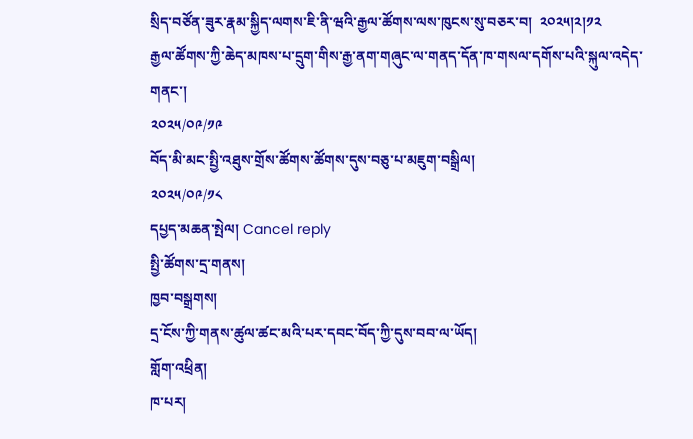སྲིད་བཙོན་ཟུར་རྣམ་སྐྱིད་ལགས་ཇི་ནི་ཝའི་རྒྱལ་ཚོགས་ལས་ཁུངས་སུ་བཅར་བ།  ༢༠༢༥།༢།༡༢
རྒྱལ་ཚོགས་ཀྱི་ཆེད་མཁས་པ་དྲུག་གིས་རྒྱ་ནག་གཞུང་ལ་གནད་དོན་ཁ་གསལ་དགོས་པའི་སྐུལ་འདེད་གནང་།
༢༠༢༥/༠༩/༡༩
བོད་མི་མང་སྤྱི་འཐུས་གྲོས་ཚོགས་ཚོགས་དུས་བཅུ་པ་མཇུག་བསྒྲིལ།
༢༠༢༥/༠༩/༡༨
དཔྱད་མཆན་སྤེལ། Cancel reply
སྤྱི་ཚོགས་དྲ་གནས།
ཁྱབ་བསྒྲགས།
དྲ་ངོས་ཀྱི་གནས་ཚུལ་ཚང་མའི་པར་དབང་བོད་ཀྱི་དུས་བབ་ལ་ཡོད།
གློག་འཕྲིན།
ཁ་པར།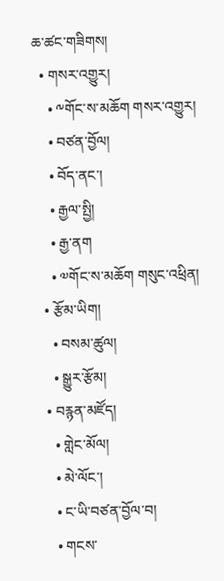ཆ་ཚང་གཟིགས།
  • གསར་འགྱུར།
    • ༸གོང་ས་མཆོག གསར་འགྱུར།
    • བཙན་བྱོལ།
    • བོད་ནང་།
    • རྒྱལ་སྤྱི།
    • རྒྱ་ནག
    • ༧གོང་ས་མཆོག གསུང་འཕྲིན།
  • རྩོམ་ཡིག།
    • བསམ་ཚུལ།
    • སྒྱུར་རྩོམ།
  • བརྙན་མཛོད།
    • གླེང་མོལ།
    • མེ་ལོང་།
    • ང་ཡི་བཙན་བྱོལ་བ།
    • གངས་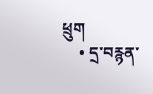ཕྲུག
    • དྲ་བརྙན་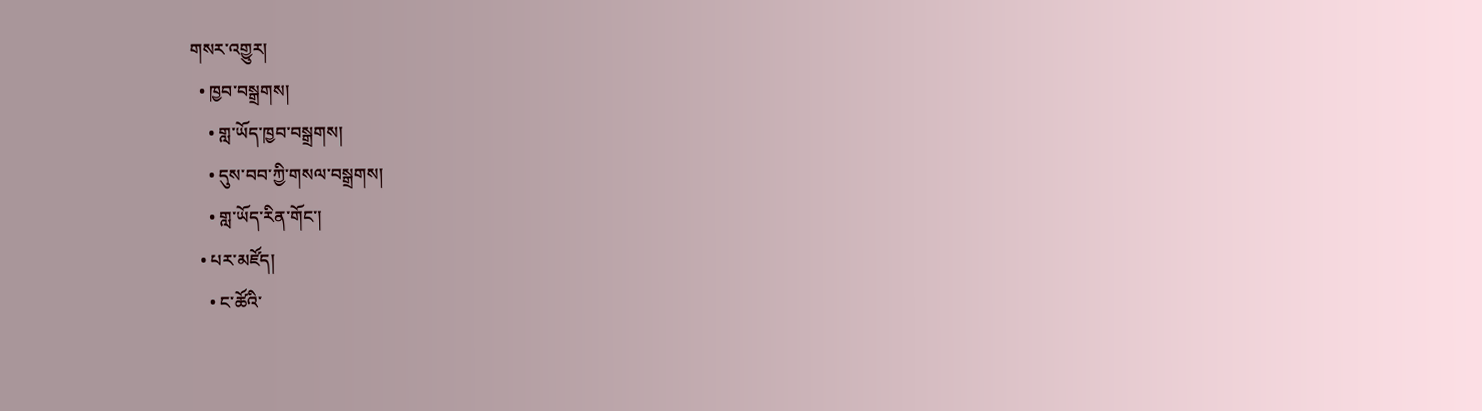གསར་འགྱུར།
  • ཁྱབ་བསྒྲགས།
    • གླ་ཡོད་ཁྱབ་བསྒྲགས།
    • དུས་བབ་ཀྱི་གསལ་བསྒྲགས།
    • གླ་ཡོད་རིན་གོང་།
  • པར་མཛོད།
    • ང་ཚོའི་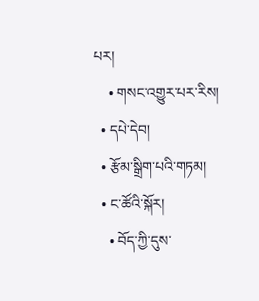པར།
    • གསང་འགྱུར་པར་རིས།
  • དཔེ་དེབ།
  • རྩོམ་སྒྲིག་པའི་གཏམ།
  • ང་ཚོའི་སྐོར།
    • བོད་ཀྱི་དུས་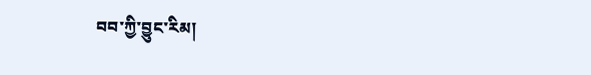བབ་ཀྱི་བྱུང་རིམ།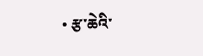• རྩ་ཆེའི་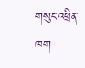གསུང་འཕྲིན་ཁག